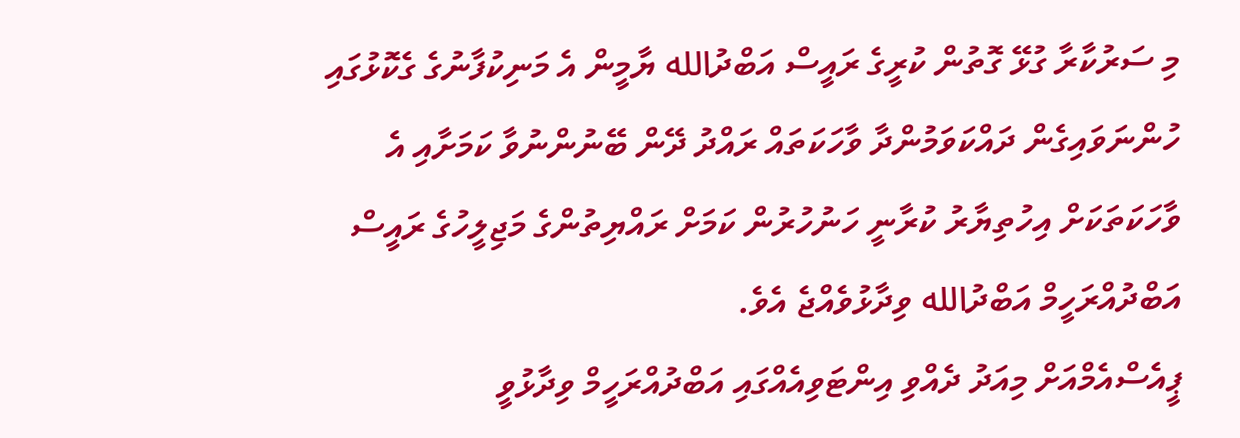މި ސަރުކާރާ ގުޅޭ ގޮތުން ކުރީގެ ރައީސް އަބްދުالله ޔާމީން އެ މަނިކުފާނުގެ ގެކޮޅުގައި ހުންނަވައިގެން ދައްކަވަމުންދާ ވާހަކަތައް ރައްދު ދޭން ބޭނުންނުވާ ކަމަށާއި އެ ވާހަކަތަކަށް އިހުތިޔާރު ކުރާނީ ހަނުހުރުން ކަމަށް ރައްޔިތުންގެ މަޖިލީހުގެ ރައީސް އަބްދުއްރަހީމް އަބްދުالله ވިދާޅުވެއްޖެ އެވެ.
ޕީއެސްއެމްއަށް މިއަދު ދެއްވި އިންޓަވިއެއްގައި އަބްދުއްރަހީމް ވިދާޅުވީ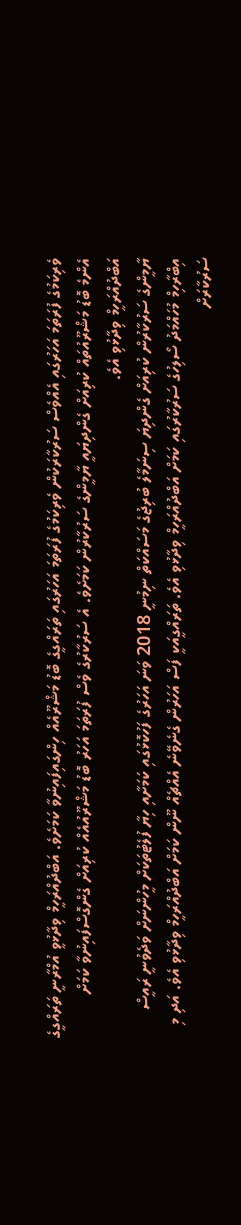ވެރިކަމުގެ ފުރަތަމަ އަހަރުގައި އެއްވެސް ސަރުކާރަކުން ވެރިކަމުގެ ފުރަތަމަ އަހަރުގައި ތަރައްގީގެ ބޮޑު މަޝްރޫއެއް ހިންގައިފައިނުވާ ކަމަށެވެ. އަބްދުއްރަހީމް ވިދާޅުވީ އުމްރާނީ ތަރައްގީގެ އެންމެ ބޮޑު މަޝްރޫއުތައް ކުރިއަށް ގެންދިޔައީ ޔާމީންގެ ސަރުކާރުން ކަމަށެވެ. އެ ސަރުކާރުގެ ވެސް ފުރަތަމަ އަހަރު ބޮޑު މަޝްރޫއުއެއް ކުރިއަށް ގެންގޮސްފައިނުވާ ކަމަށް އަބްދުއްރަހީމް ވިދާޅުވި އެވެ.
ޔާމީންގެ ސަރުކާރުން ކުރިއަށް ގެންދިޔަ ސިނަމާލެ ބުރިޖުގެ މަސައްކަތް ނިމުނީ 2018 ވަނަ އަހަރުގެ ފަހުކޮޅުގައި ކަމަށާއި ހިޔާ ފުލެޓުތަކަށް މީހުންނަށް ވަދެވުނީ ރައީސް އިބްރާހިމް މުހައްމަދު ސޯލިހުގެ ސަރުކާރުގައި ކަމަށް އަބްދުއްރަހީމް ވިދާޅުވި އެވެ. ތަރައްގީއަކީ ފަސް އަހަރުން ގެނެވޭނެ އެއްޗެއް ނޫން ކަމަށް އަބްދުއްރަހީމް ވިދާޅުވި އެވެ. އަދި މި ސަރުކާރަށް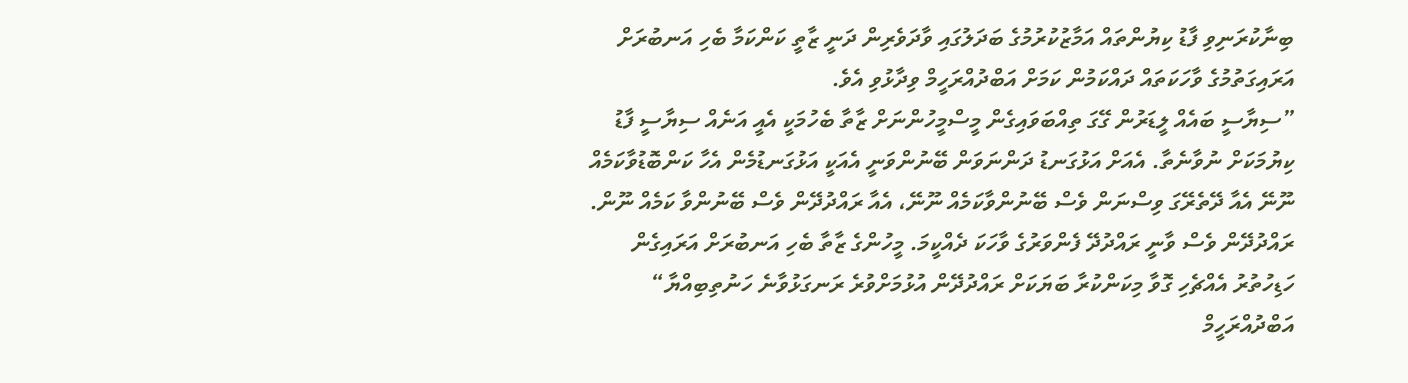ބިނާކުރަނިވި ފާޑު ކިޔުންތައް އަމާޒުކުރުމުގެ ބަދަލުގައި ވާދަވެރިން ދަނީ ޒާތީ ކަންކަމާ ބެހި އަނބުރަށް އަރައިގަތުމުގެ ވާހަކަތައް ދައްކަމުން ކަމަށް އަބްދުއްރަހީމް ވިދާޅުވި އެވެ.
”ސިޔާސީ ބައެއް ލީޑަރުން ގޭގަ ތިއްބަވައިގެން މީސްމީހުންނަށް ޒާތާ ބެހުމަކީ އެއީ އަނެއް ސިޔާސީ ފާޑު ކިޔުމަކަށް ނުވާނެތާ. އެއަށް އަޅުގަނޑު ދަންނަވަން ބޭނުންވަނީ އެއަކީ އަޅުގަނޑުމެން އެހާ ކަންބޮޑުވާކަމެއް ނޫނޭ އެއާ ދޭތެރޭގަ ވިސްނަން ވެސް ބޭނުންވާކަމެއް ނޫނޭ، އެއާ ރައްދުދޭން ވެސް ބޭނުންވާ ކަމެއް ނޫން. ރައްދުދޭން ވެސް ވާނީ ރައްދުދޭ ފެންވަރުގެ ވާހަކަ ދެއްކީމަ. މީހުންގެ ޒާތާ ބެހި އަނބުރަށް އަރައިގެން ހަޑިހުތުރު އެއްޗެހި ގޮވާ މިކަންކުރާ ބަޔަކަށް ރައްދުދޭން އުޅުމަށްވުރެ ރަނގަޅުވާނެ ހަނުތިބިއްޔާ“ އަބްދުއްރަހީމް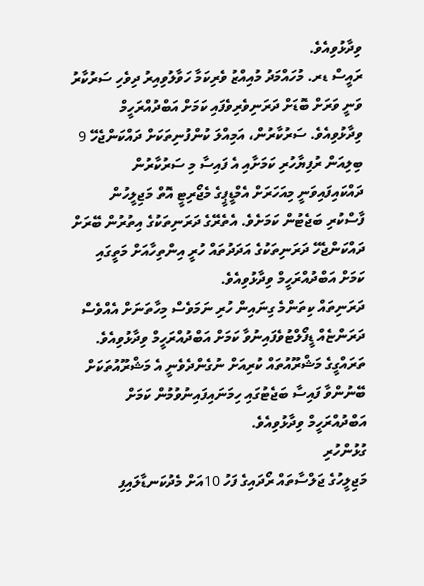ވިދާޅުވިއެވެ.
ރައީސް ޑރ. މުހައްމަދު މުއިއްޒު ވެރިކަމާ ހަވާލުވިއިރު ދިވެހި ސަރުކާރު ވަނީ ވަރަށް ބޮޑަށް ދަރަނިވެރިވެފައި ކަމަށް އަބްދުއްރަހީމް ވިދާޅުވިއެވެ. ސަރުކާރުން، އަމިއްލަ ކުންފުނިތަކަށް ދައްކަންޖެހޭ 9 ބިލިއަން ރުފިޔާހުރި ކަމަށާއި އެ ފައިސާ މި ސަރުކާރުން ދައްކައިފައިވަނީ މިއަހަރަށް އެމްޑީޕީގެ މެޖޯރިޓީ އޮތް މަޖިލީހުން ފާސްކުރި ބަޖެޓުން ކަމަށެވެ. އެތެރޭގެ ދަރަނިތަކުގެ އިތުރުން ބޭރަށް ދައްކަންޖެހޭ ދަރަނިތަކުގެ އަދަދުތައް ހުރީ އިންތިހާއަށް މަތީގައި ކަމަށް އަބްދުއްރަހީމް ވިދާޅުވިއެވެ.
ދަރަނިތައް ކިތަންމެ ގިނައިން ހުރި ނަމަވެސް މިހާތަނަށް އެއްވެސް ދަރަންޏެއް ޑީފޯލްޓުވެފައިނުވާ ކަމަށް އަބްދުއްރަހީމް ވިދާޅުވިއެވެ. ތަރައްގީގެ މަޝްރޫއުތައް ކުރިއަށް ނުގެންދެވެނީ އެ މަޝްރޫއުތަކަށް ބޭނުންވާ ފައިސާ ބަޖެޓުގައި ހިމަނައިފައިނުވުމުން ކަމަށް އަބްދުއްރަހީމް ވިދާޅުވިއެވެ.
ގުޅުންހުރި
މަޖިލީހުގެ ޖަލްސާތައް ރޯދައިގެ ފަހު 10އަށް މެދުކަނޑާލައިފި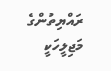ރައްޔިތުންގެ މަޖިލީހަކީ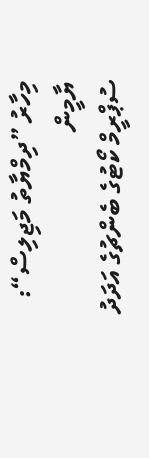މިހާރު ”ދިމްޔާތު މަޖިލިސް“: ޔާމީން
ސުޕްރީމް ކޯޓުގެ ބެންޗުގެ އަދަދު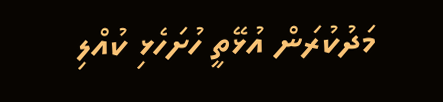މަދުކުރަން އުޅޭތީ ހުށަހެޅި ކުއްލި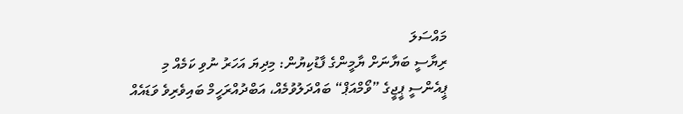މައްސަލަ
ރިޔާސީ ބަޔާނަށް ޔާމީންގެ ފާޑުކިޔުން: މިދިޔަ އަހަރު ނުވި ކަމެއް މި
ޕީއެންސީ ޕީޖީގެ ”ވޯމްއަޕް“ ބައްދަލުވުމެއް، އަބްދުއްރަހީމް ބައިވެރިވެ ވަޑައެއް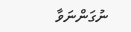ނުގަންނަވާ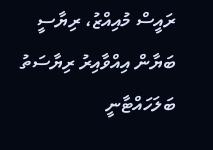ރައީސް މުއިއްޒު، ރިޔާސީ ބަޔާން އިއްވާއިރު ރިޔާސަތު ބަލަހައްޓާނީ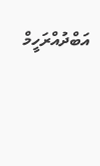އަބްދުއްރަހީމް